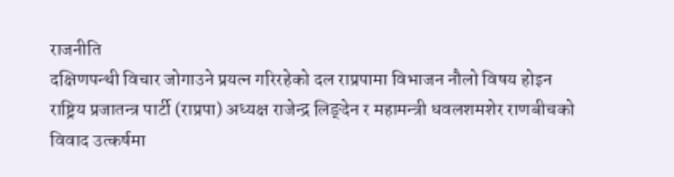राजनीति
दक्षिणपन्थी विचार जोगाउने प्रयत्न गरिरहेको दल राप्रपामा विभाजन नौलो विषय होइन
राष्ट्रिय प्रजातन्त्र पार्टी (राप्रपा) अध्यक्ष राजेन्द्र लिङ्देन र महामन्त्री धवलशमशेर राणबीचको विवाद उत्कर्षमा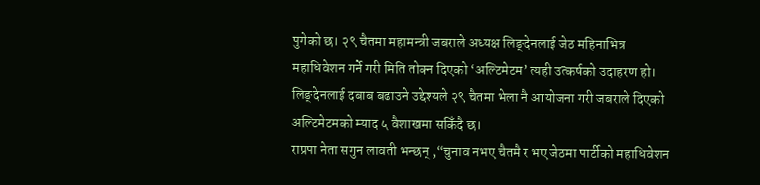पुगेको छ। २९ चैतमा महामन्त्री जबराले अध्यक्ष लिङ्देनलाई जेठ महिनाभित्र महाधिवेशन गर्ने गरी मिति तोक्न दिएको ‘अल्टिमेटम’ त्यही उत्कर्षको उदाहरण हो।
लिङ्देनलाई दबाब बढाउने उद्देश्यले २९ चैतमा भेला नै आयोजना गरी जबराले दिएको अल्टिमेटमको म्याद ५ वैशाखमा सकिँदै छ।
राप्रपा नेता सगुन लावती भन्छन् ,“चुनाव नभए चैतमै र भए जेठमा पार्टीको महाधिवेशन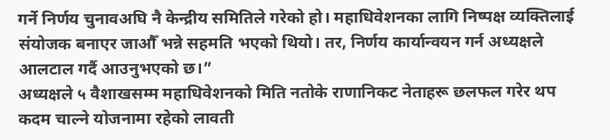गर्ने निर्णय चुनावअघि नै केन्द्रीय समितिले गरेको हो। महाधिवेशनका लागि निष्पक्ष व्यक्तिलाई संयोजक बनाएर जाऔँ भन्ने सहमति भएको थियो। तर, निर्णय कार्यान्वयन गर्न अध्यक्षले आलटाल गर्दै आउनुभएको छ।”
अध्यक्षले ५ वैशाखसम्म महाधिवेशनको मिति नतोके राणानिकट नेताहरू छलफल गरेर थप कदम चाल्ने योजनामा रहेको लावती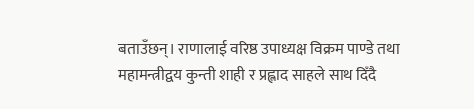बताउँछन्। राणालाई वरिष्ठ उपाध्यक्ष विक्रम पाण्डे तथा महामन्त्रीद्वय कुन्ती शाही र प्रह्लाद साहले साथ दिँदै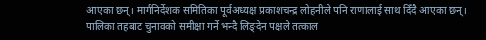आएका छन्। मार्गनिर्देशक समितिका पूर्वअध्यक्ष प्रकाशचन्द्र लोहनीले पनि राणालाई साथ दिँदै आएका छन्।
पालिका तहबाट चुनावको समीक्षा गर्ने भन्दै लिङ्देन पक्षले तत्काल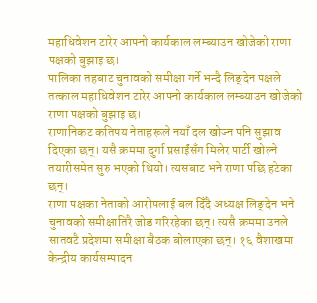महाधिवेशन टारेर आफ्नो कार्यकाल लम्ब्याउन खोजेको राणा पक्षको बुझाइ छ।
पालिका तहबाट चुनावको समीक्षा गर्ने भन्दै लिङ्देन पक्षले तत्काल महाधिवेशन टारेर आफ्नो कार्यकाल लम्ब्याउन खोजेको राणा पक्षको बुझाइ छ।
राणानिकट कतिपय नेताहरूले नयाँ दल खोज्न पनि सुझाव दिएका छन्। यसै क्रममा दुर्गा प्रसाईंसँग मिलेर पार्टी खोल्ने तयारीसमेत सुरु भएको थियो। त्यसबाट भने राणा पछि हटेका छन्।
राणा पक्षका नेताको आरोपलाई बल दिँदै अध्यक्ष लिङ्देन भने चुनावको समीक्षातिरै जोड गरिरहेका छन्। त्यसै क्रममा उनले सातवटै प्रदेशमा समीक्षा बैठक बोलाएका छन्। १६ वैशाखमा केन्द्रीय कार्यसम्पादन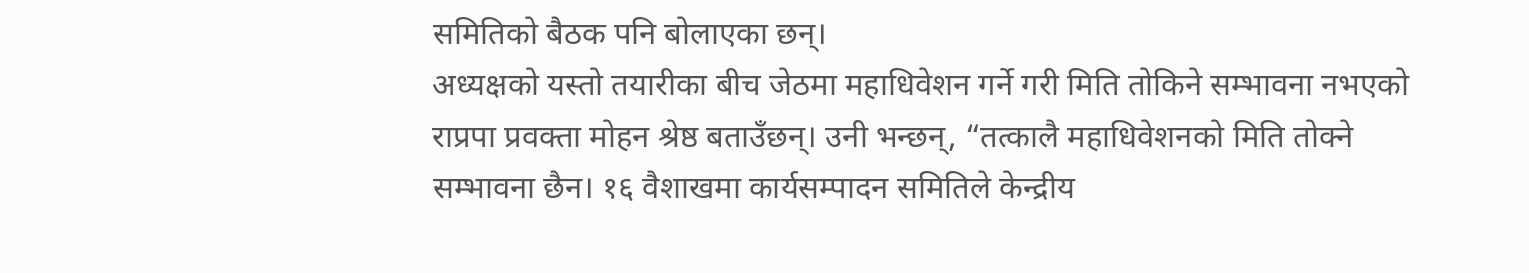समितिको बैठक पनि बोलाएका छन्।
अध्यक्षको यस्तो तयारीका बीच जेठमा महाधिवेशन गर्ने गरी मिति तोकिने सम्भावना नभएको राप्रपा प्रवक्ता मोहन श्रेष्ठ बताउँछन्। उनी भन्छन्, “तत्कालै महाधिवेशनको मिति तोक्ने सम्भावना छैन। १६ वैशाखमा कार्यसम्पादन समितिले केन्द्रीय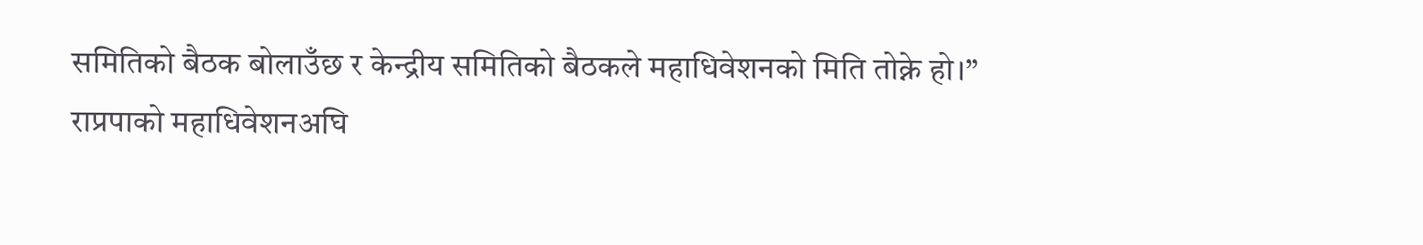समितिको बैठक बोलाउँछ र केन्द्रीय समितिको बैठकले महाधिवेशनको मिति तोक्ने हो।”
राप्रपाको महाधिवेशनअघि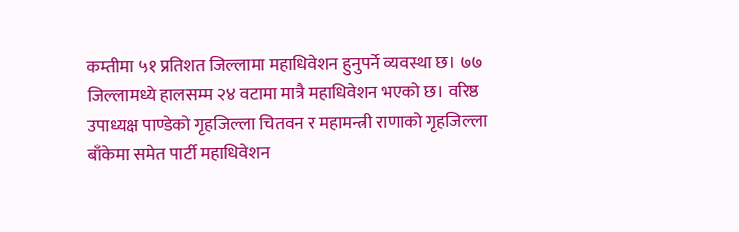कम्तीमा ५१ प्रतिशत जिल्लामा महाधिवेशन हुनुपर्ने व्यवस्था छ। ७७ जिल्लामध्ये हालसम्म २४ वटामा मात्रै महाधिवेशन भएको छ। वरिष्ठ उपाध्यक्ष पाण्डेको गृहजिल्ला चितवन र महामन्त्री राणाको गृहजिल्ला बाँकेमा समेत पार्टी महाधिवेशन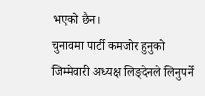भएको छैन।
चुनावमा पार्टी कमजोर हुनुको जिम्मेवारी अध्यक्ष लिङ्देनले लिनुपर्ने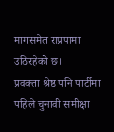मागसमेत राप्रपामा उठिरहेको छ।
प्रवक्ता श्रेष्ठ पनि पार्टीमा पहिले चुनावी समीक्षा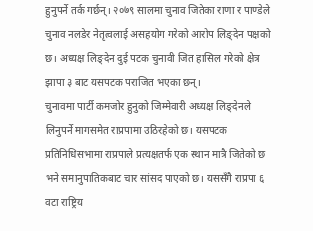हुनुपर्ने तर्क गर्छन्। २०७९ सालमा चुनाव जितेका राणा र पाण्डेले चुनाव नलडेर नेतृत्वलाई असहयोग गरेको आरोप लिङ्देन पक्षको छ। अध्यक्ष लिङ्देन दुई पटक चुनावी जित हासिल गरेको क्षेत्र झापा ३ बाट यसपटक पराजित भएका छन्।
चुनावमा पार्टी कमजोर हुनुको जिम्मेवारी अध्यक्ष लिङ्देनले लिनुपर्ने मागसमेत राप्रपामा उठिरहेको छ। यसपटक प्रतिनिधिसभामा राप्रपाले प्रत्यक्षतर्फ एक स्थान मात्रै जितेको छ भने समानुपातिकबाट चार सांसद पाएको छ। यससँगै राप्रपा ६ वटा राष्ट्रिय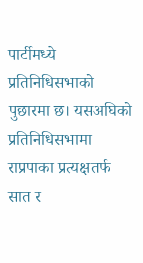पार्टीमध्ये प्रतिनिधिसभाको पुछारमा छ। यसअघिको प्रतिनिधिसभामा राप्रपाका प्रत्यक्षतर्फ सात र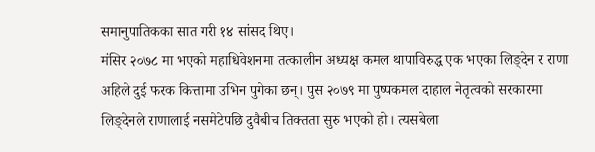समानुपातिकका सात गरी १४ सांसद थिए।
मंसिर २०७८ मा भएको महाधिवेशनमा तत्कालीन अध्यक्ष कमल थापाविरुद्ध एक भएका लिङ्देन र राणा अहिले दुई फरक कित्तामा उभिन पुगेका छन्। पुस २०७९ मा पुष्पकमल दाहाल नेतृत्वको सरकारमा लिङ्देनले राणालाई नसमेटेपछि दुवैबीच तिक्तता सुरु भएको हो। त्यसबेला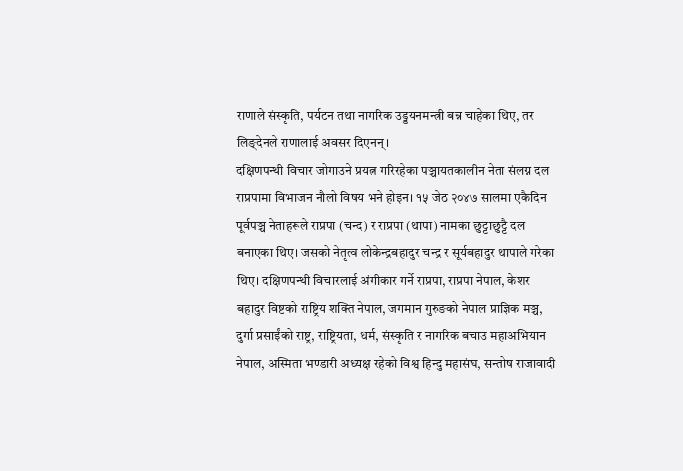राणाले संस्कृति, पर्यटन तथा नागरिक उड्डयनमन्त्री बन्न चाहेका थिए, तर लिङ्देनले राणालाई अवसर दिएनन्।
दक्षिणपन्थी विचार जोगाउने प्रयत्न गरिरहेका पञ्चायतकालीन नेता संलग्न दल राप्रपामा विभाजन नौलो विषय भने होइन। १५ जेठ २०४७ सालमा एकैदिन पूर्वपञ्च नेताहरूले राप्रपा (चन्द) र राप्रपा (थापा) नामका छुट्टाछुट्टै दल बनाएका थिए। जसको नेतृत्व लोकेन्द्रबहादुर चन्द्र र सूर्यबहादुर थापाले गरेका थिए। दक्षिणपन्थी विचारलाई अंगीकार गर्ने राप्रपा, राप्रपा नेपाल, केशर बहादुर विष्टको राष्ट्रिय शक्ति नेपाल, जगमान गुरुङको नेपाल प्राज्ञिक मञ्च, दुर्गा प्रसाईंको राष्ट्र, राष्ट्रियता, धर्म, संस्कृति र नागरिक बचाउ महाअभियान नेपाल, अस्मिता भण्डारी अध्यक्ष रहेको विश्व हिन्दु महासंघ, सन्तोष राजावादी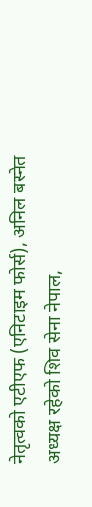नेतृत्वको एटीएफ (एनिटाइम फोर्स), अनिल बस्नेत अध्यक्ष रहेको शिव सेना नेपाल,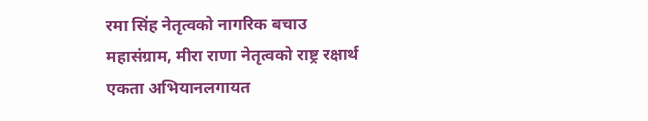रमा सिंह नेतृत्वको नागरिक बचाउ महासंग्राम, मीरा राणा नेतृत्वको राष्ट्र रक्षार्थ एकता अभियानलगायत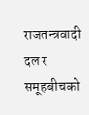राजतन्त्रवादी दल र समूहबीचको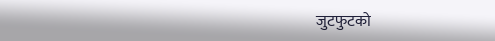जुटफुटको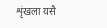शृंखला यसै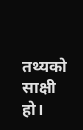तथ्यको साक्षी हो।